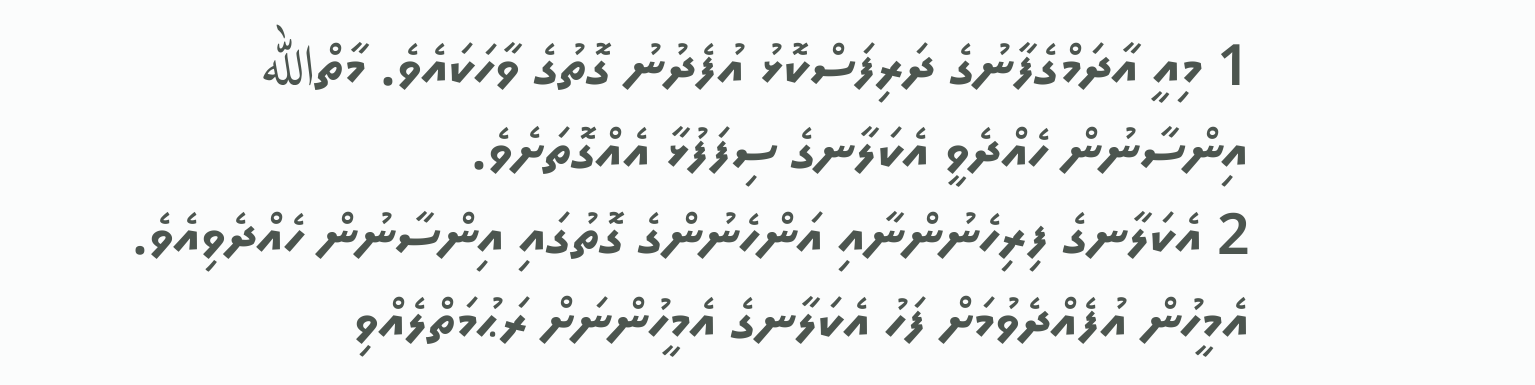1 މިއީ އާދަމްގެފާނުގެ ދަރިފަސްކޮޅު އުފެދުނު ގޮތުގެ ވާހަކައެވެ. މާތްالله އިންސާނުން ހެއްދެވީ އެކަލާނގެ ސިފަފުޅާ އެއްގޮތަށެވެ.
2 އެކަލާނގެ ފިރިހެނުންނާއި އަންހެނުންގެ ގޮތުގައި އިންސާނުން ހެއްދެވިއެވެ. އެމީހުން އުފެއްދެވުމަށް ފަހު އެކަލާނގެ އެމީހުންނަށް ރަޙުމަތްލެއްވި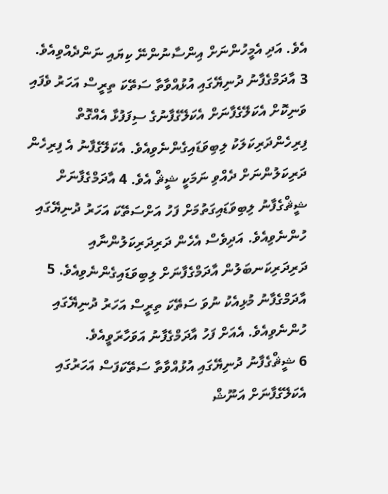އެވެ. އަދި އެމީހުންނަށް އިންސާނުންނޭ ކިޔައި ނަންދެއްވިއެވެ.
3 އާދަމްގެފާނު ދުނިޔޭގައި އުޅުއްވާތާ ސަތޭކަ ތިރީސް އަހަރު ވެފައި ވަނިކޮށް އެކަލޭގެފާނަށް އެކަލޭގެފާނުގެ ސިފަފުޅާ އެއްގޮތް ފިރިހެންދަރިކަލަކު ލިބިވަޑައިގެންނެވިއެވެ. އެކަލޭގެފާނު އެ ފިރިހެން ދަރިކަލުންނަށް ދެއްވި ނަމަކީ ޝީޘް އެވެ. 4 އާދަމްގެފާނަށް ޝީޘްގެފާނު ލިބިވަޑައިގަތުމަށް ފަހު އަށްސަތޭކަ އަހަރު ދުނިޔޭގައި ހުންނެވިއެވެ. އަދިވެސް އެހެން ދަރިދަރިކަލުންނާއި ދަރިދަރިކަނބަލުން އާދަމްގެފާނަށް ލިބިވަޑައިގެންނެވިއެވެ. 5 އާދަމްގެފާނު މުޅިއެކު ނުވަ ސަތޭކަ ތިރީސް އަހަރު ދުނިޔޭގައި ހުންނެވިއެވެ. އެއަށް ފަހު އާދަމްގެފާނު އަވަހާރަވީއެވެ.
6 ޝީޘްގެފާނު ދުނިޔޭގައި އުޅުއްވާތާ ސަތޭކަފަސް އަހަރުގައި އެކަލޭގެފާނަށް އަނޫޝް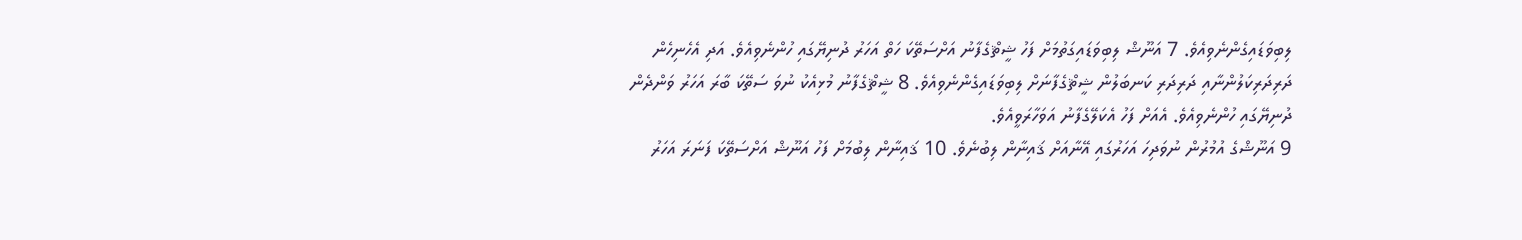ލިބިވަޑައިގެންނެވިއެވެ. 7 އަނޫޝް ލިބިވަޑައިގަތުމަށް ފަހު ޝީޘްގެފާނު އަށްސަތޭކަ ހަތް އަހަރު ދުނިޔޭގައި ހުންނެވިއެވެ. އަދި އެހެނިހެން ދަރިދަރިކަލުންނާއި ދަރިދަރި ކަނބަލުން ޝީޘްގެފާނަށް ލިބިވަޑައިގެންނެވިއެވެ. 8 ޝީޘްގެފާނު މުޅިއެކު ނުވަ ސަތޭކަ ބާރަ އަހަރު ވަންދެން ދުނިޔޭގައި ހުންނެވިއެވެ. އެއަށް ފަހު އެކަލޭގެފާނު އަވަހާރަވީއެވެ.
9 އަނޫޝްގެ އުމުރުން ނުވަދިހަ އަހަރުގައި އޭނާއަށް ޤައިނާން ލިބުނެވެ. 10 ޤައިނާން ލިބުމަށް ފަހު އަނޫޝް އަށްސަތޭކަ ފަނަރަ އަހަރު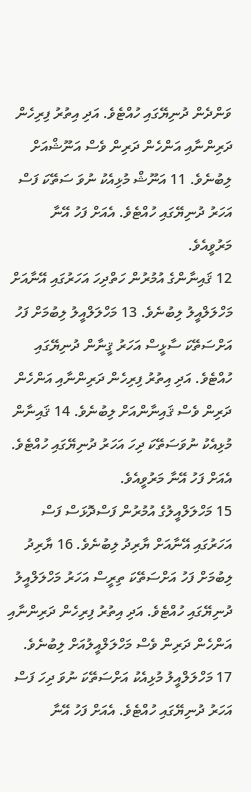ވަންދެން ދުނިޔޭގައި ހުއްޓެވެ. އަދި އިތުރު ފިރިހެން ދަރިންނާއި އަންހެން ދަރިން ވެސް އަނޫޝްއަށް ލިބުނެވެ. 11 އަނޫޝް މުޅިއެކު ނުވަ ސަތޭކަ ފަސް އަހަރު ދުނިޔޭގައި ހުއްޓެވެ. އެއަށް ފަހު އޭނާ މަރުވީއެވެ.
12 ޤައިނާންގެ އުމުރުން ހަތްދިހަ އަހަރުގައި އޭނާއަށް މަހްލަލްއީލު ލިބުނެވެ. 13 މަހްލަލްއީލު ލިބުމަށް ފަހު އަށްސަތޭކަ ސާޅީސް އަހަރު ޤީނާން ދުނިޔޭގައި ހުއްޓެވެ. އަދި އިތުރު ފިރިހެން ދަރިންނާއި އަންހެން ދަރިން ވެސް ޤައިނާންއަށް ލިބުނެވެ. 14 ޤައިނާން މުޅިއެކު ނުވަސަތޭކަ ދިހަ އަހަރު ދުނިޔޭގައި ހުއްޓެވެ. އެއަށް ފަހު އޭނާ މަރުވީއެވެ.
15 މަހްލަލްއީލުގެ އުމުރުން ފަސްދޮޅަސް ފަސް އަހަރުގައި އޭނާއަށް ޔާރިދު ލިބުނެވެ. 16 ޔާރިދު ލިބުމަށް ފަހު އަށްސަތޭކަ ތިރީސް އަހަރު މަހްލަލްއީލު ދުނިޔޭގައި ހުއްޓެވެ. އަދި އިތުރު ފިރިހެން ދަރިންނާއި އަންހެން ދަރިން ވެސް މަހްލަލްއީލުއަށް ލިބުނެވެ. 17 މަހްލަލްއީލު މުޅިއެކު އަށްސަތޭކަ ނުވަ ދިހަ ފަސް އަހަރު ދުނިޔޭގައި ހުއްޓެވެ. އެއަށް ފަހު އޭނާ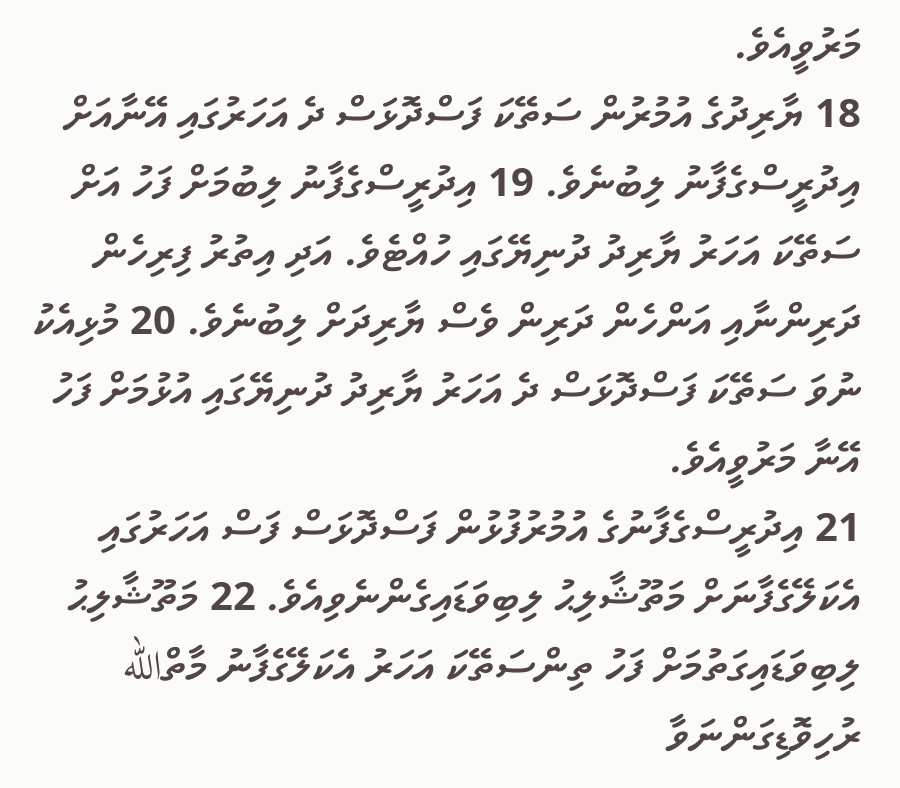މަރުވީއެވެ.
18 ޔާރިދުގެ އުމުރުން ސަތޭކަ ފަސްދޮޅަސް ދެ އަހަރުގައި އޭނާއަށް އިދުރީސްގެފާނު ލިބުނެވެ. 19 އިދުރީސްގެފާނު ލިބުމަށް ފަހު އަށް ސަތޭކަ އަހަރު ޔާރިދު ދުނިޔޭގައި ހުއްޓެވެ. އަދި އިތުރު ފިރިހެން ދަރިންނާއި އަންހެން ދަރިން ވެސް ޔާރިދަށް ލިބުނެވެ. 20 މުޅިއެކު ނުވަ ސަތޭކަ ފަސްދޮޅަސް ދެ އަހަރު ޔާރިދު ދުނިޔޭގައި އުޅުމަށް ފަހު އޭނާ މަރުވީއެވެ.
21 އިދުރީސްގެފާނުގެ އުމުރުފުޅުން ފަސްދޮޅަސް ފަސް އަހަރުގައި އެކަލޭގެފާނަށް މަތޫޝާލިޙު ލިބިވަޑައިގެންނެވިއެވެ. 22 މަތޫޝާލިޙު ލިބިވަޑައިގަތުމަށް ފަހު ތިންސަތޭކަ އަހަރު އެކަލޭގެފާނު މާތްالله ރުހިވޮޑިގަންނަވާ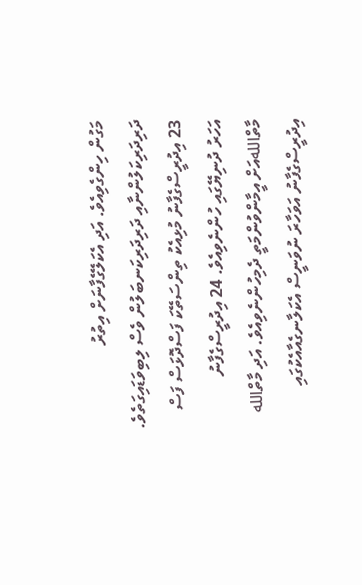މަގުން ހިންގެވިއެވެ. އަދި އެކަލޭގެފާނަށް އިތުރު ދަރިދަރިކަލުންނާއި ދަރިދަރިކަނބަލުން ވެސް ލިބިވަޑައިގަތެވެ. 23 އިދުރީސްގެފާނު މުޅިއެކު ތިންސަތޭކަ ފަސްދޮޅަސް ފަސް އަހަރު ދުނިޔޭގައި ހުންނެވިއެވެ. 24 އިދުރީސްގެފާނު މާތްاللهއަށް އީމާންވުންމަތީ ދެމިހުންނެވިއެވެ. އަދި މާތްالله އިދުރީސްގެފާނު އަވަހާރަ ނުވަނީސް އެކަލާނގެއާއެކުގައި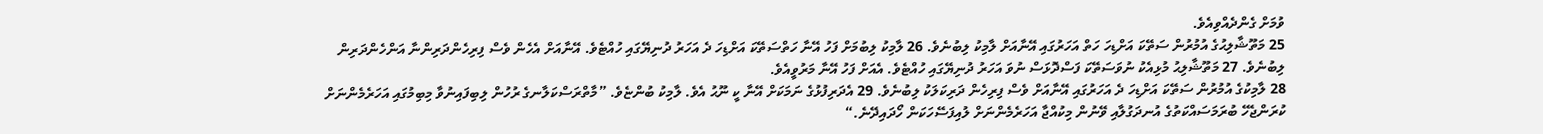ވުމަށް ގެންދެއްވިއެވެ.
25 މަތޫޝާލިޙުގެ އުމުރުން ސަތޭކަ އަށްޑިހަ ހަތް އަހަރުގައި އޭނާއަށް ލާމިކު ލިބުނެވެ. 26 ލާމިކު ލިބުމަށް ފަހު އޭނާ ހަތްސަތޭކަ އަށްޑިހަ ދެ އަހަރު ދުނިޔޭގައި ހުއްޓެވެ. އޭނާއަށް އެހެން ވެސް ފިރިހެންދަރިންނާ އަންހެންދަރިން ލިބުނެވެ. 27 މަތޫޝާލިޙު މުޅިއެކު ނުވަސަތޭކަ ފަސްދޮޅަސް ނުވަ އަހަރު ދުނިޔޭގައި ހުއްޓެވެ. އެއަށް ފަހު އޭނާ މަރުވީއެވެ.
28 ލާމިކުގެ އުމުރުން ސަތޭކަ އަށްޑިހަ ދެ އަހަރުގައި އޭނާއަށް ވެސް ފިރިހެން ދަރިކަލަކު ލިބުނެވެ. 29 އެދަރިފުޅުގެ ނަމަކަށް އޭނާ ކީ ނޫޙު އެވެ. ލާމިކު ބުންޏެވެ. ”މާތްރަސްކަލާނގެ ރުހުން ލިބިފައިނުވާ މިބިމުގައި އަހަރެމެންނަށް ކުރަންޖެހޭ ބުރަމަސައްކަތުގެ އުނދަގުލާއި ވޭނުން މިކުއްޖާ އަހަރެމެންނަށް ލުއިފަސޭހަކަން ހޯދައިދޭނެ.“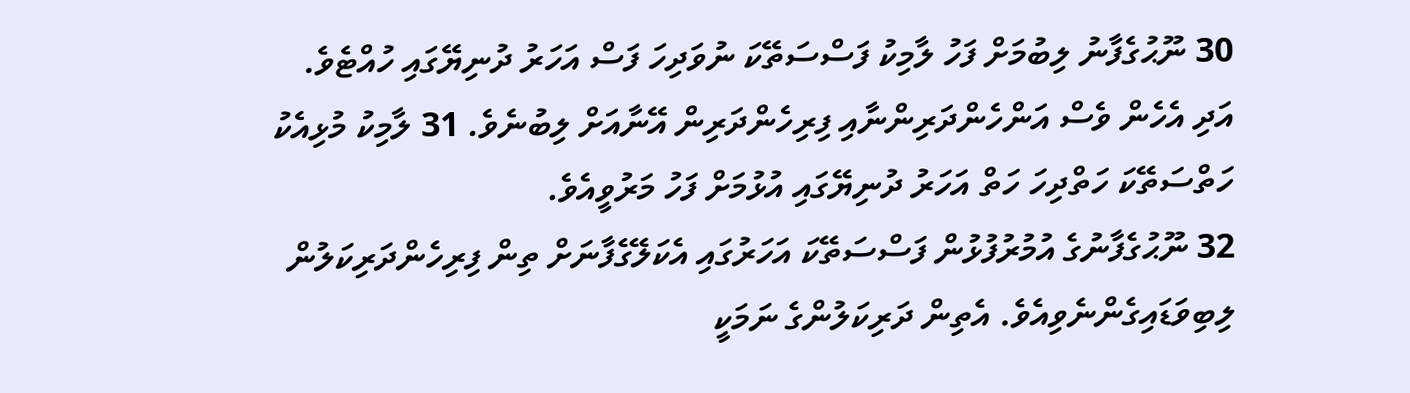30 ނޫޙުގެފާނު ލިބުމަށް ފަހު ލާމިކު ފަސްސަތޭކަ ނުވަދިހަ ފަސް އަހަރު ދުނިޔޭގައި ހުއްޓެވެ. އަދި އެހެން ވެސް އަންހެންދަރިންނާއި ފިރިހެންދަރިން އޭނާއަށް ލިބުނެވެ. 31 ލާމިކު މުޅިއެކު ހަތްސަތޭކަ ހަތްދިހަ ހަތް އަހަރު ދުނިޔޭގައި އުޅުމަށް ފަހު މަރުވީއެވެ.
32 ނޫޙުގެފާނުގެ އުމުރުފުޅުން ފަސްސަތޭކަ އަހަރުގައި އެކަލޭގެފާނަށް ތިން ފިރިހެންދަރިކަލުން ލިބިވަޑައިގެންނެވިއެވެ. އެތިން ދަރިކަލުންގެ ނަމަކީ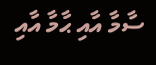ސާމާ އާއި ޙާމާ އާއި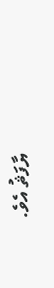ޔާފަޘު އެވެ.